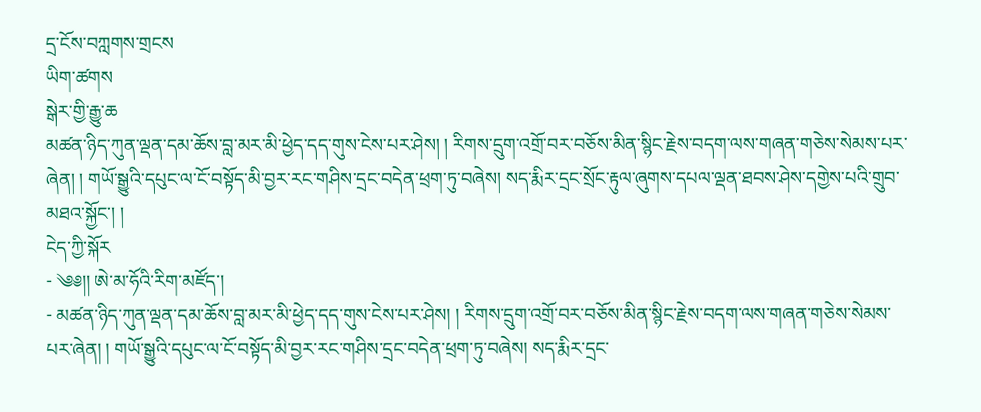དྲ་ངོས་བཀླགས་གྲངས
ཡིག་ཚགས
སྒེར་གྱི་རྒྱུ་ཆ
མཚན་ཉིད་ཀུན་ལྡན་དམ་ཆོས་བླ་མར་མི་ཕྱེད་དད་གུས་ངེས་པར་ཤེས། ། རིགས་དྲུག་འགྲོ་བར་བཅོས་མིན་སྙིང་རྗེས་བདག་ལས་གཞན་གཅེས་སེམས་པར་ཞེན། ། གཡོ་སྒྱུའི་དཔུང་ལ་ངོ་བསྟོད་མི་བྱར་རང་གཤིས་དྲང་བདེན་ཕྲག་ཏུ་བཞེས། སད་རྨིར་དྲང་སྲོང་རྟུལ་ཞུགས་དཔལ་ལྡན་ཐབས་ཤེས་དགྱེས་པའི་གྲུབ་མཐའ་སྐྱོང་། །
ངེད་ཀྱི་སྐོར
- ༄༅།། ཨེ་མ་ཧོའི་རིག་མཛོད་།
- མཚན་ཉིད་ཀུན་ལྡན་དམ་ཆོས་བླ་མར་མི་ཕྱེད་དད་གུས་ངེས་པར་ཤེས། ། རིགས་དྲུག་འགྲོ་བར་བཅོས་མིན་སྙིང་རྗེས་བདག་ལས་གཞན་གཅེས་སེམས་པར་ཞེན། ། གཡོ་སྒྱུའི་དཔུང་ལ་ངོ་བསྟོད་མི་བྱར་རང་གཤིས་དྲང་བདེན་ཕྲག་ཏུ་བཞེས། སད་རྨིར་དྲང་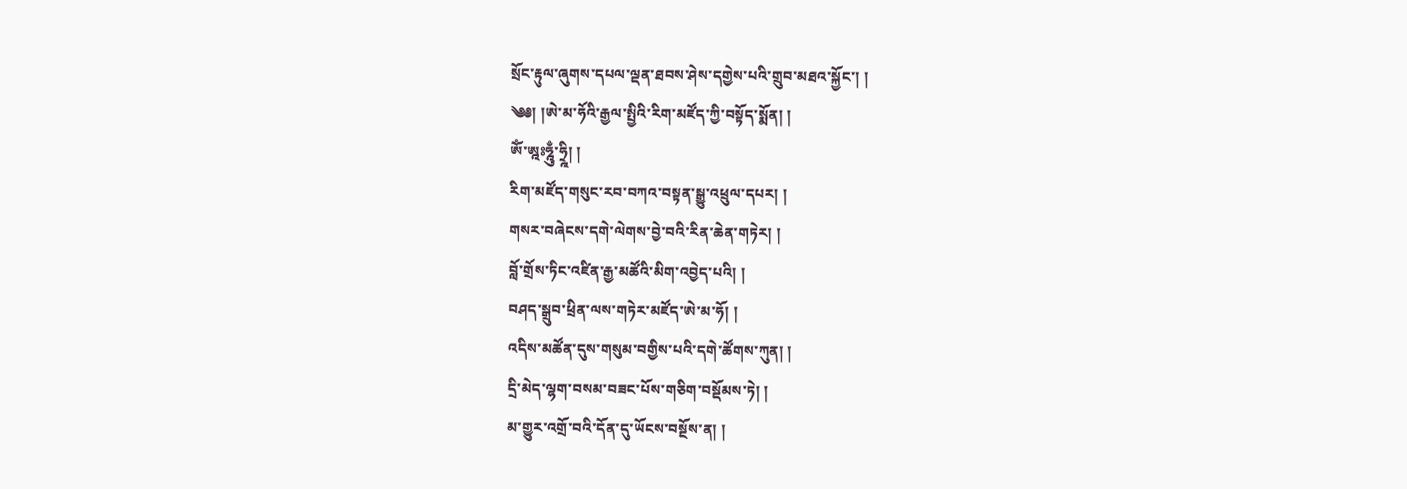སྲོང་རྟུལ་ཞུགས་དཔལ་ལྡན་ཐབས་ཤེས་དགྱེས་པའི་གྲུབ་མཐའ་སྐྱོང་། །
༄༅། །ཨེ་མ་ཧོའི་རྒྱལ་སྤྱིའི་རིག་མཛོད་ཀྱི་བསྟོད་སྨོན། །
ཨོཾ་ཨྰཿཧྰུྃ་ཧྲྰི། །
རིག་མཛོད་གསུང་རབ་བཀའ་བསྟན་སྒྱུ་འཕྲུལ་དཔར། །
གསར་བཞེངས་དགེ་ལེགས་བྱེ་བའི་རིན་ཆེན་གཏེར། །
བློ་གྲོས་ཏིང་འཛིན་རྒྱ་མཚོའི་མིག་འབྱེད་པའི། །
བཤད་སྒྲུབ་ཕྲིན་ལས་གཏེར་མཛོད་ཨེ་མ་ཧོ། །
འདིས་མཚོན་དུས་གསུམ་བགྱིས་པའི་དགེ་ཚོགས་ཀུན། །
དྲི་མེད་ལྷག་བསམ་བཟང་པོས་གཅིག་བསྡོམས་ཏེ། །
མ་གྱུར་འགྲོ་བའི་དོན་དུ་ཡོངས་བསྔོས་ན། །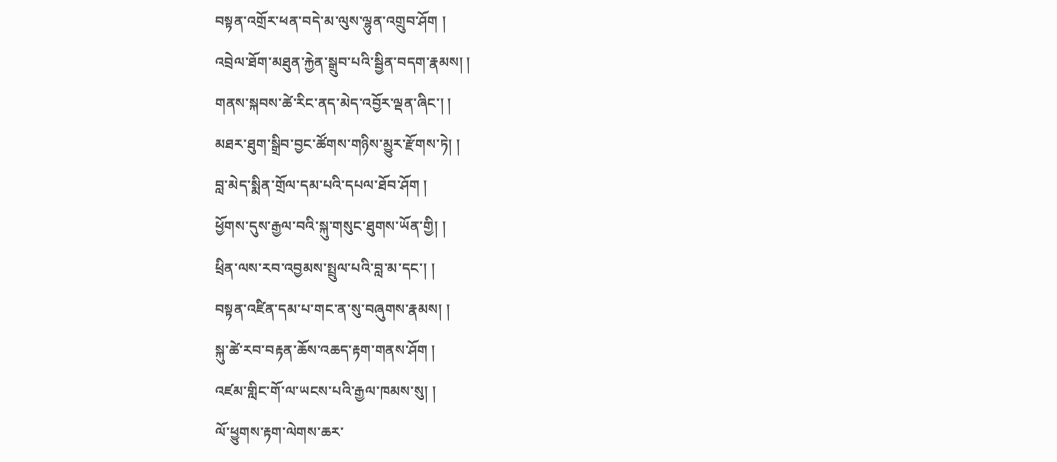བསྟན་འགྲོར་ཕན་བདེ་མ་ལུས་ལྷུན་འགྲུབ་ཤོག །
འབྲེལ་ཐོག་མཐུན་རྐྱེན་སྒྲུབ་པའི་སྦྱིན་བདག་རྣམས། །
གནས་སྐབས་ཚེ་རིང་ནད་མེད་འབྱོར་ལྡན་ཞིང་། །
མཐར་ཐུག་སྒྲིབ་བྱང་ཚོགས་གཉིས་མྱུར་རྫོགས་ཏེ། །
བླ་མེད་སྨིན་གྲོལ་དམ་པའི་དཔལ་ཐོབ་ཤོག །
ཕྱོགས་དུས་རྒྱལ་བའི་སྐུ་གསུང་ཐུགས་ཡོན་གྱི། །
ཕྲིན་ལས་རབ་འབྱམས་སྤྲུལ་པའི་བླ་མ་དང་། །
བསྟན་འཛིན་དམ་པ་གང་ན་སུ་བཞུགས་རྣམས། །
སྐུ་ཚེ་རབ་བརྟན་ཆོས་འཆད་རྟག་གནས་ཤོག །
འཛམ་གླིང་གོ་ལ་ཡངས་པའི་རྒྱལ་ཁམས་སུ། །
ལོ་ཕྱུགས་རྟག་ལེགས་ཆར་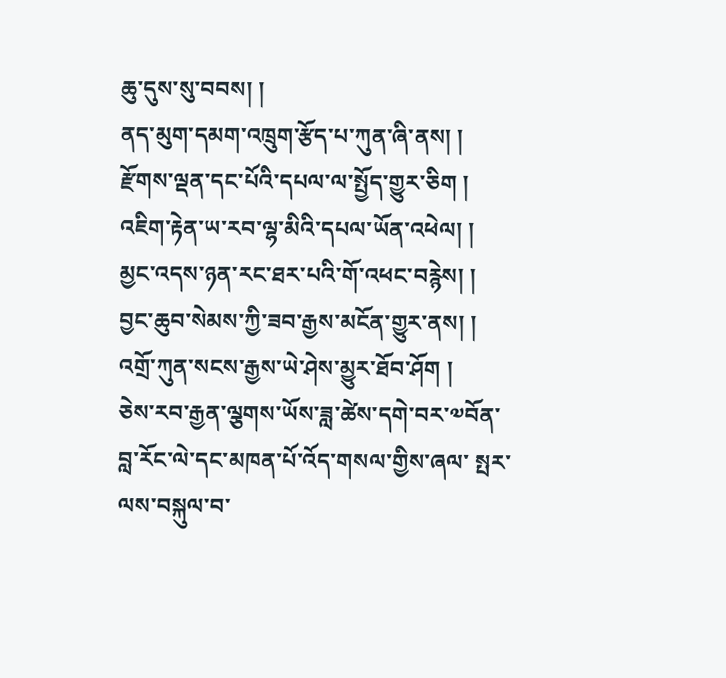ཆུ་དུས་སུ་བབས། །
ནད་མུག་དམག་འཁྲུག་རྩོད་པ་ཀུན་ཞི་ནས། །
རྫོགས་ལྡན་དང་པོའི་དཔལ་ལ་སྤྱོད་གྱུར་ཅིག །
འཇིག་རྟེན་ཡ་རབ་ལྷ་མིའི་དཔལ་ཡོན་འཕེལ། །
མྱང་འདས་ཉན་རང་ཐར་པའི་གོ་འཕང་བརྙེས། །
བྱང་ཆུབ་སེམས་ཀྱི་ཟབ་རྒྱས་མངོན་གྱུར་ནས། །
འགྲོ་ཀུན་སངས་རྒྱས་ཡེ་ཤེས་མྱུར་ཐོབ་ཤོག །
ཅེས་རབ་རྒྱན་ལྕགས་ཡོས་ཟླ་ཚེས་དགེ་བར་༧བོན་བླ་རོང་ལེ་དང་མཁན་པོ་འོད་གསལ་གྱིས་ཞལ་ སྤར་ལས་བསྐུལ་བ་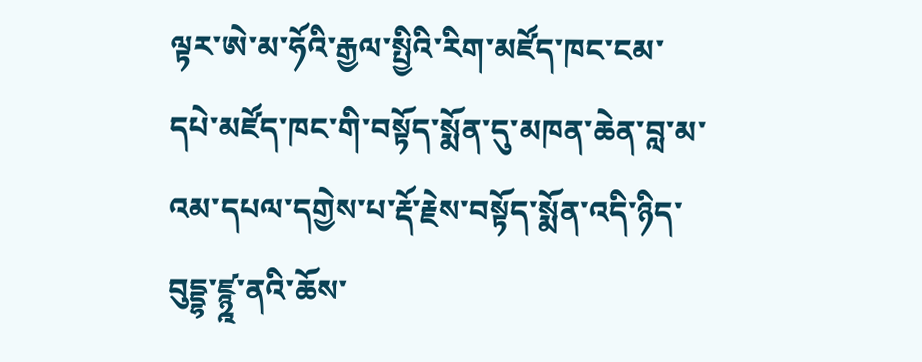ལྟར་ཨེ་མ་ཧོའི་རྒྱལ་སྤྱིའི་རིག་མཛོད་ཁང་ངམ་དཔེ་མཛོད་ཁང་གི་བསྟོད་སྨོན་དུ་མཁན་ཆེན་བླ་མ་འམ་དཔལ་དགྱེས་པ་རྡོ་རྗེས་བསྟོད་སྨོན་འདི་ཉིད་བུདྡྷ་ཛྙྰ་ནའི་ཆོས་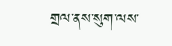གྲལ་ནས་སུག་ལས་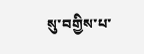སུ་བགྱིས་པ་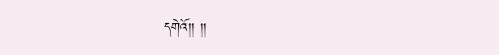དགེའོ།། །།